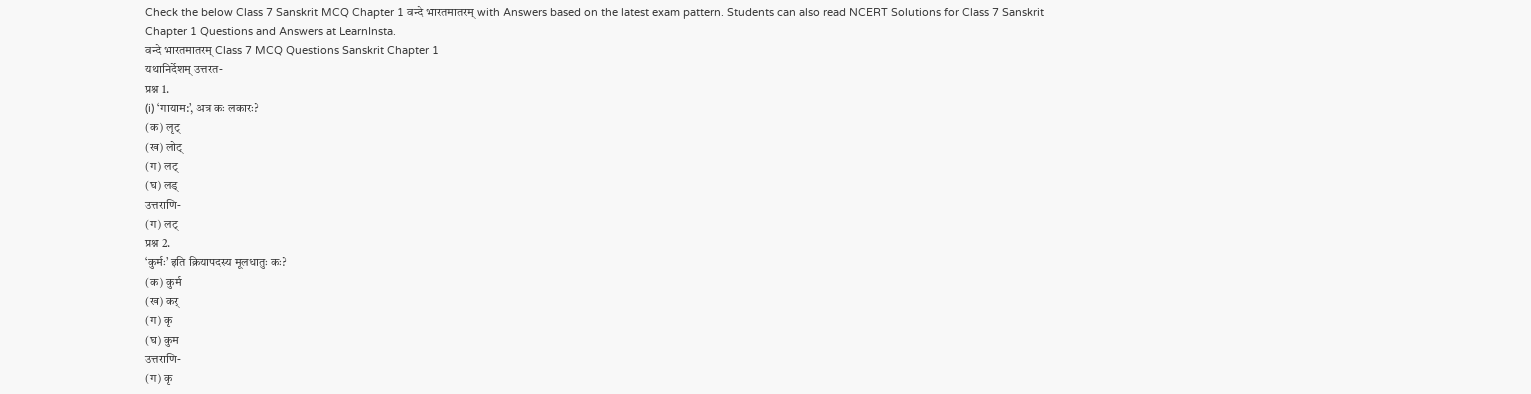Check the below Class 7 Sanskrit MCQ Chapter 1 वन्दे भारतमातरम् with Answers based on the latest exam pattern. Students can also read NCERT Solutions for Class 7 Sanskrit Chapter 1 Questions and Answers at LearnInsta.
वन्दे भारतमातरम् Class 7 MCQ Questions Sanskrit Chapter 1
यथानिर्देशम् उत्तरत-
प्रश्न 1.
(i) ‘गायाम:’, अत्र कः लकारः?
(क) लृट्
(ख) लोट्
(ग) लट्
(घ) लड्
उत्तराणि-
(ग) लट्
प्रश्न 2.
‘कुर्मः’ इति क्रियापदस्य मूलधातुः कः?
(क) कुर्म
(ख) कर्
(ग) कृ
(घ) कुम
उत्तराणि-
(ग) कृ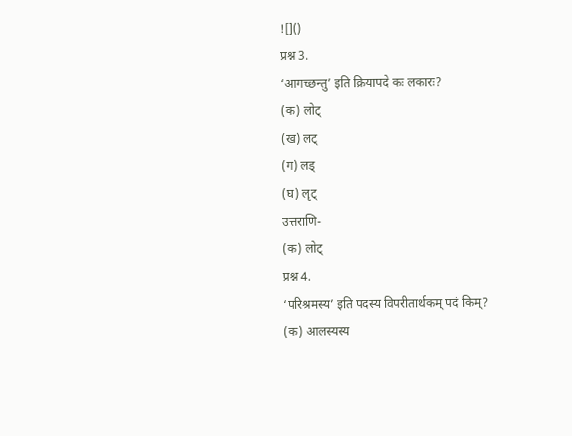![]()
प्रश्न 3.
‘आगच्छन्तु’ इति क्रियापदे कः लकारः?
(क) लोट्
(ख) लट्
(ग) लड्
(घ) लृट्
उत्तराणि-
(क) लोट्
प्रश्न 4.
‘परिश्रमस्य’ इति पदस्य विपरीतार्थकम् पदं किम्?
(क) आलस्यस्य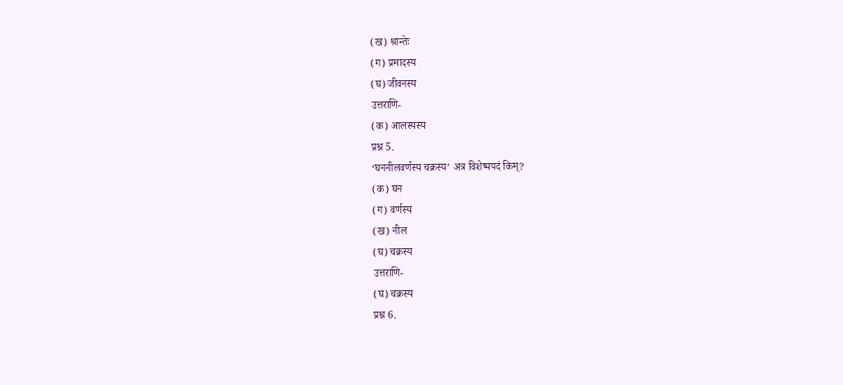(ख) श्रान्तेः
(ग) प्रमादस्य
(घ) जीवनस्य
उत्तराणि-
(क) आलस्यस्य
प्रश्न 5.
‘घननीलवर्णस्य चक्रस्य’ अत्र विशेष्यपदं किम्?
(क) घन
(ग) वर्णस्य
(ख) नील
(घ) चक्रस्य
उत्तराणि-
(घ) चक्रस्य
प्रश्न 6.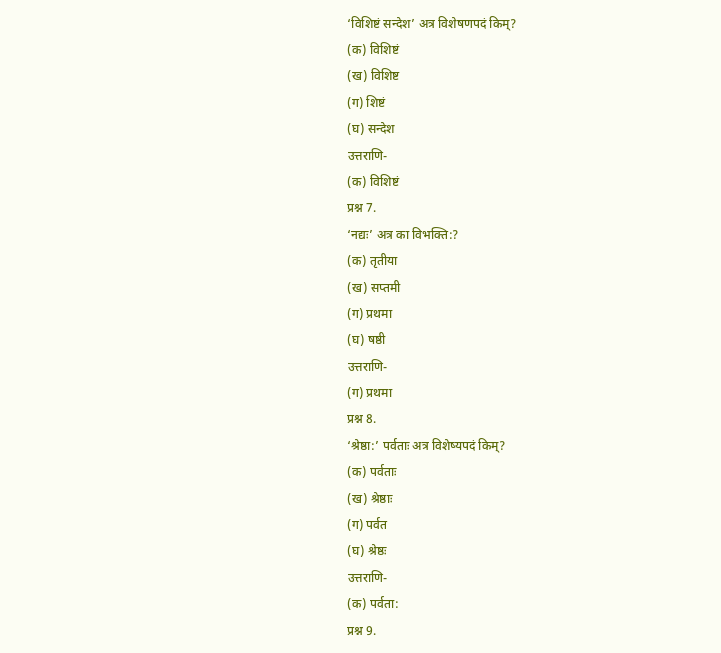‘विशिष्टं सन्देश’ अत्र विशेषणपदं किम्?
(क) विशिष्टं
(ख) विशिष्ट
(ग) शिष्टं
(घ) सन्देश
उत्तराणि-
(क) विशिष्टं
प्रश्न 7.
‘नद्यः’ अत्र का विभक्ति:?
(क) तृतीया
(ख) सप्तमी
(ग) प्रथमा
(घ) षष्ठी
उत्तराणि-
(ग) प्रथमा
प्रश्न 8.
‘श्रेष्ठा:’ पर्वताः अत्र विशेष्यपदं किम्?
(क) पर्वताः
(ख) श्रेष्ठाः
(ग) पर्वत
(घ) श्रेष्ठः
उत्तराणि-
(क) पर्वता:
प्रश्न 9.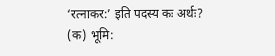‘रत्नाकर:’ इति पदस्य कः अर्थः?
(क) भूमि: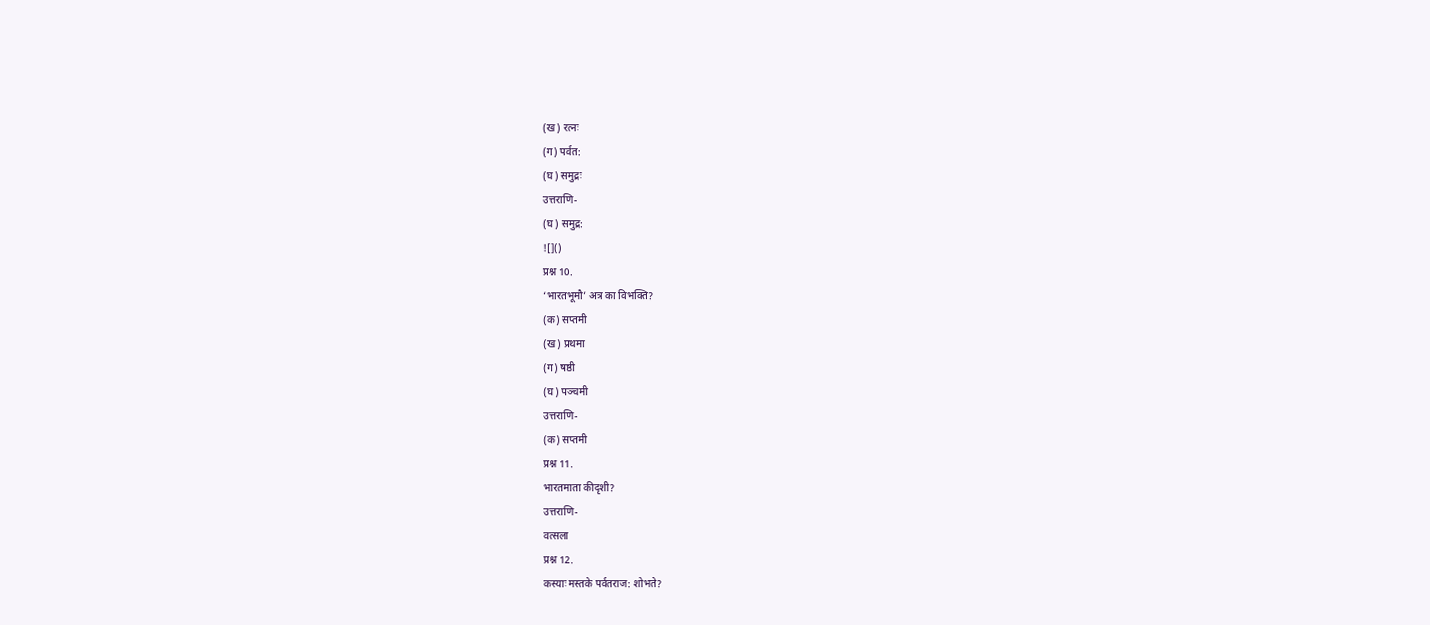(ख) रत्नः
(ग) पर्वत:
(घ) समुद्रः
उत्तराणि-
(घ) समुद्र:
![]()
प्रश्न 10.
‘भारतभूमौ’ अत्र का विभक्ति?
(क) सप्तमी
(ख) प्रथमा
(ग) षष्ठी
(घ) पञ्चमी
उत्तराणि-
(क) सप्तमी
प्रश्न 11.
भारतमाता कीदृशी?
उत्तराणि-
वत्सला
प्रश्न 12.
कस्याः मस्तके पर्वतराज: शोभते?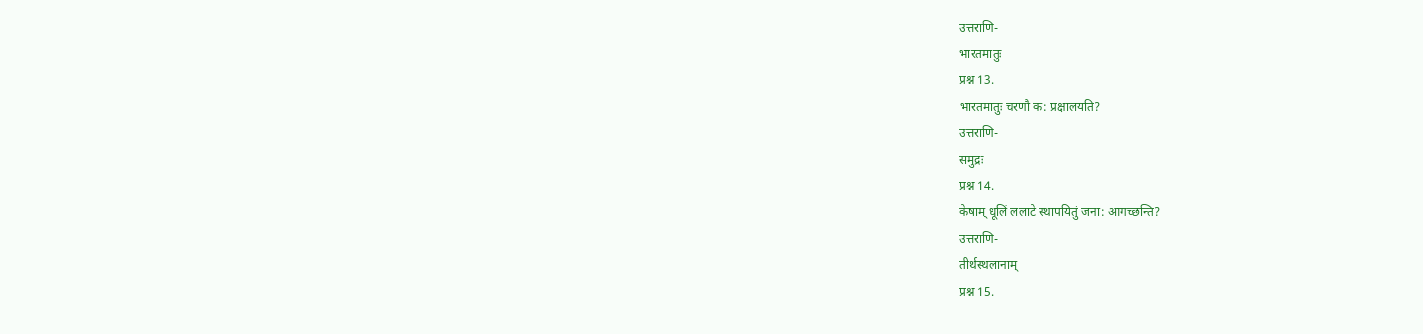उत्तराणि-
भारतमातुः
प्रश्न 13.
भारतमातुः चरणौ क: प्रक्षालयति?
उत्तराणि-
समुद्रः
प्रश्न 14.
केषाम् धूलिं ललाटे स्थापयितुं जना: आगच्छन्ति?
उत्तराणि-
तीर्थस्थलानाम्
प्रश्न 15.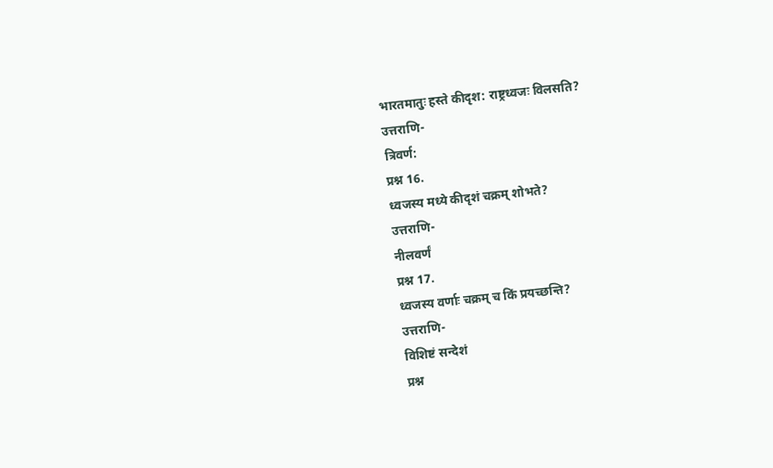भारतमातुः हस्ते कीदृश: राष्ट्रध्वजः विलसति?
उत्तराणि-
त्रिवर्ण:
प्रश्न 16.
ध्वजस्य मध्ये कीदृशं चक्रम् शोभते?
उत्तराणि-
नीलवर्णं
प्रश्न 17.
ध्वजस्य वर्णाः चक्रम् च किं प्रयच्छन्ति?
उत्तराणि-
विशिष्टं सन्देशं
प्रश्न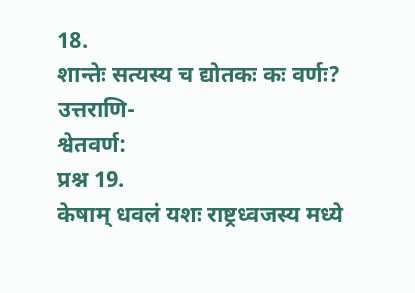18.
शान्तेः सत्यस्य च द्योतकः कः वर्णः?
उत्तराणि-
श्वेतवर्ण:
प्रश्न 19.
केषाम् धवलं यशः राष्ट्रध्वजस्य मध्ये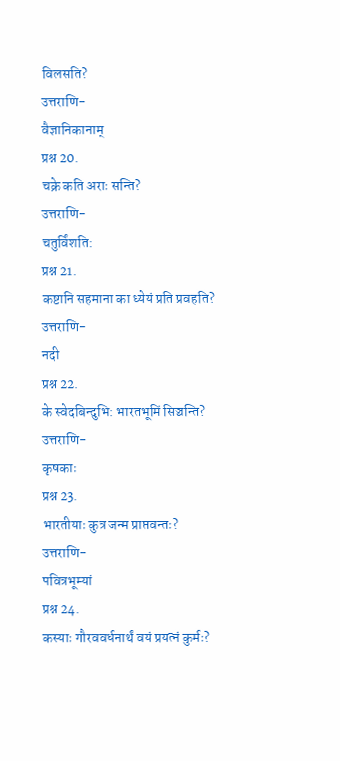विलसति?
उत्तराणि-
वैज्ञानिकानाम्
प्रश्न 20.
चक्रे कति अराः सन्ति?
उत्तराणि-
चतुर्विंशति:
प्रश्न 21.
कष्टानि सहमाना का ध्येयं प्रति प्रवहति?
उत्तराणि-
नदी
प्रश्न 22.
के स्वेदबिन्दुभि: भारतभूमिं सिञ्चन्ति?
उत्तराणि-
कृषकाः
प्रश्न 23.
भारतीयाः कुत्र जन्म प्राप्तवन्तः?
उत्तराणि-
पवित्रभूम्यां
प्रश्न 24.
कस्याः गौरववर्धनार्थं वयं प्रयत्नं कुर्मः?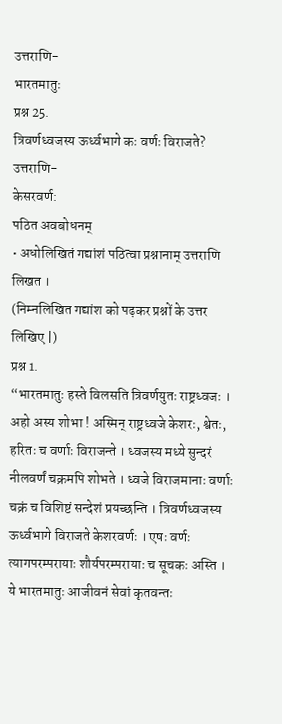उत्तराणि-
भारतमातुः
प्रश्न 25.
त्रिवर्णध्वजस्य ऊर्ध्वभागे कः वर्णः विराजते?
उत्तराणि-
केसरवर्ण:
पठित अवबोधनम्
• अधोलिखितं गद्यांशं पठित्वा प्रश्नानाम् उत्तराणि लिखत ।
(निम्नलिखित गद्यांश को पढ़कर प्रश्नों के उत्तर लिखिए |)
प्रश्न 1.
“भारतमातुः हस्ते विलसति त्रिवर्णयुतः राष्ट्रध्वजः । अहो अस्य शोभा ! अस्मिन् राष्ट्रध्वजे केशरः, श्वेतः, हरितः च वर्णाः विराजन्ते । ध्वजस्य मध्ये सुन्दरं नीलवर्णं चक्रमपि शोभते । ध्वजे विराजमानाः वर्णाः चक्रं च विशिष्टं सन्देशं प्रयच्छन्ति । त्रिवर्णध्वजस्य ऊर्ध्वभागे विराजते केशरवर्णः । एषः वर्णः त्यागपरम्परायाः शौर्यपरम्परायाः च सूचकः अस्ति । ये भारतमातुः आजीवनं सेवां कृतवन्तः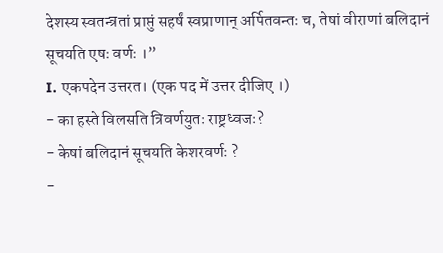देशस्य स्वतन्त्रतां प्राप्तुं सहर्षं स्वप्राणान् अर्पितवन्तः च, तेषां वीराणां बलिदानं सूचयति एषः वर्णः ।”
I. एकपदेन उत्तरत। (एक पद में उत्तर दीजिए ।)
- का हस्ते विलसति त्रिवर्णयुतः राष्ट्रध्वजः?
- केषां बलिदानं सूचयति केशरवर्णः ?
-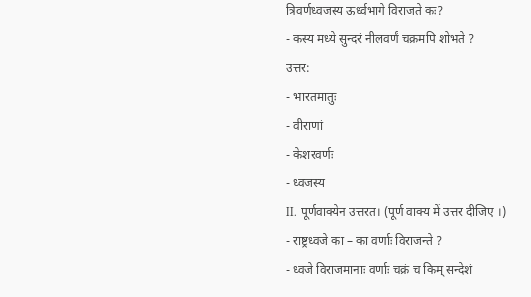त्रिवर्णध्वजस्य ऊर्ध्वभागे विराजते कः?
- कस्य मध्ये सुन्दरं नीलवर्णं चक्रमपि शोभते ?
उत्तर:
- भारतमातुः
- वीराणां
- केशरवर्णः
- ध्वजस्य
II. पूर्णवाक्येन उत्तरत। (पूर्ण वाक्य में उत्तर दीजिए ।)
- राष्ट्रध्वजे का – का वर्णाः विराजन्ते ?
- ध्वजे विराजमानाः वर्णाः चक्रं च किम् सन्देशं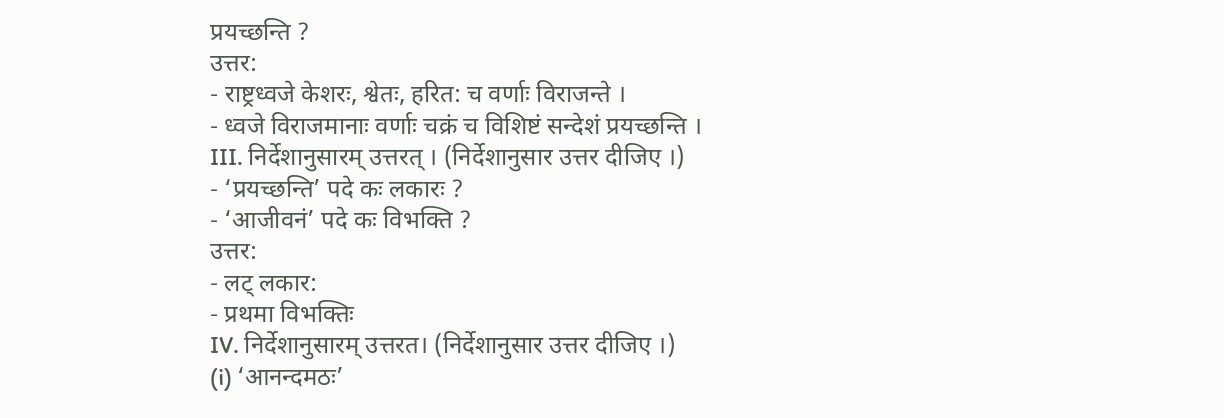प्रयच्छन्ति ?
उत्तर:
- राष्ट्रध्वजे केशरः, श्वेतः, हरित: च वर्णाः विराजन्ते ।
- ध्वजे विराजमानाः वर्णाः चक्रं च विशिष्टं सन्देशं प्रयच्छन्ति ।
III. निर्देशानुसारम् उत्तरत् । (निर्देशानुसार उत्तर दीजिए ।)
- ‘प्रयच्छन्ति’ पदे कः लकारः ?
- ‘आजीवनं’ पदे कः विभक्ति ?
उत्तर:
- लट् लकार:
- प्रथमा विभक्तिः
IV. निर्देशानुसारम् उत्तरत। (निर्देशानुसार उत्तर दीजिए ।)
(i) ‘आनन्दमठः’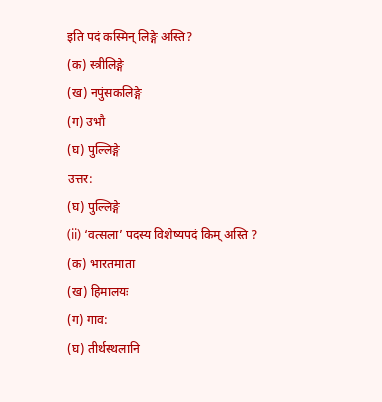इति पदं कस्मिन् लिङ्गे अस्ति?
(क) स्त्रीलिङ्गे
(ख) नपुंसकलिङ्गे
(ग) उभौ
(घ) पुल्लिङ्गे
उत्तर:
(घ) पुल्लिङ्गे
(ii) ‘वत्सला’ पदस्य विशेष्यपदं किम् अस्ति ?
(क) भारतमाता
(ख) हिमालयः
(ग) गाव:
(घ) तीर्थस्थलानि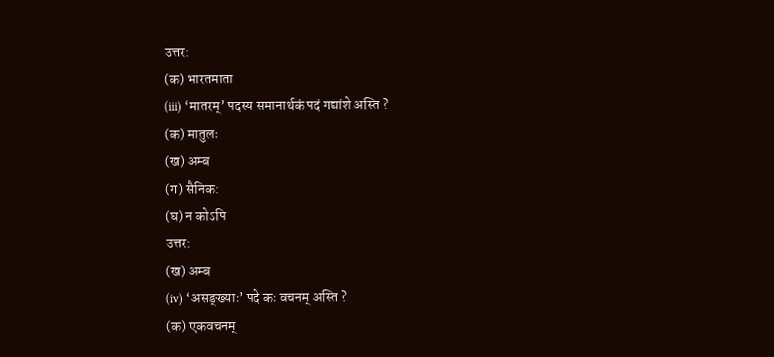उत्तर:
(क) भारतमाता
(iii) ‘मातरम्’ पदस्य समानार्थकं पदं गद्यांशे अस्ति ?
(क) मातुलः
(ख) अम्ब
(ग) सैनिक:
(घ) न कोऽपि
उत्तर:
(ख) अम्ब
(iv) ‘असङ्ख्याः’ पदे कः वचनम् अस्ति ?
(क) एकवचनम्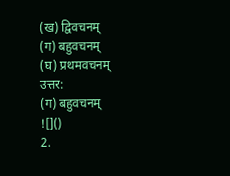(ख) द्विवचनम्
(ग) बहुवचनम्
(घ) प्रथमवचनम्
उत्तर:
(ग) बहुवचनम्
![]()
2.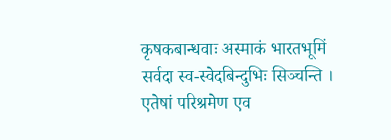कृषकबान्धवाः अस्माकं भारतभूमिं सर्वदा स्व-स्वेदबिन्दुभिः सिञ्चन्ति । एतेषां परिश्रमेण एव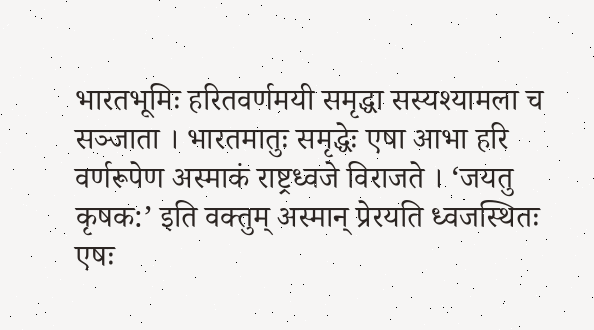भारतभूमिः हरितवर्णमयी समृद्धा सस्यश्यामला च सञ्जाता । भारतमातुः समृद्धेः एषा आभा हरि वर्णरूपेण अस्माकं राष्ट्रध्वजे विराजते । ‘जयतु कृषक:’ इति वक्तुम् अस्मान् प्रेरयति ध्वजस्थितः एषः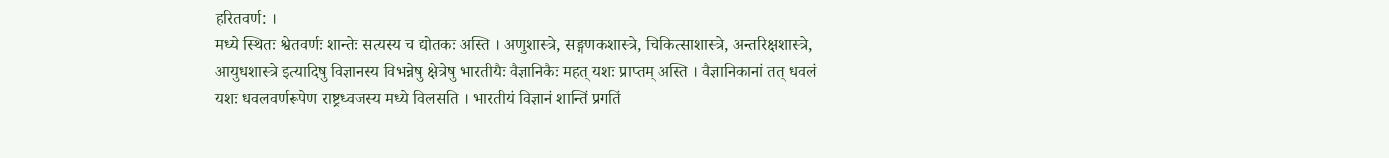हरितवर्ण: ।
मध्ये स्थितः श्वेतवर्णः शान्तेः सत्यस्य च द्योतकः अस्ति । अणुशास्त्रे, सङ्गणकशास्त्रे, चिकित्साशास्त्रे, अन्तरिक्षशास्त्रे, आयुधशास्त्रे इत्यादिषु विज्ञानस्य विभन्नेषु क्षेत्रेषु भारतीयैः वैज्ञानिकैः महत् यशः प्राप्तम् अस्ति । वैज्ञानिकानां तत् धवलं यशः धवलवर्णरूपेण राष्ट्रध्वजस्य मध्ये विलसति । भारतीयं विज्ञानं शान्तिं प्रगतिं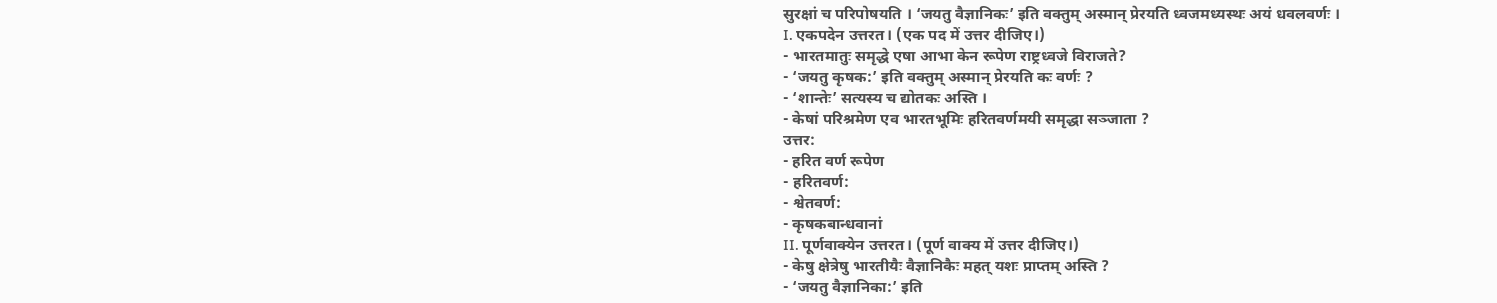सुरक्षां च परिपोषयति । ‘जयतु वैज्ञानिकः’ इति वक्तुम् अस्मान् प्रेरयति ध्वजमध्यस्थः अयं धवलवर्णः ।
I. एकपदेन उत्तरत। (एक पद में उत्तर दीजिए।)
- भारतमातुः समृद्धे एषा आभा केन रूपेण राष्ट्रध्वजे विराजते?
- ‘जयतु कृषक:’ इति वक्तुम् अस्मान् प्रेरयति कः वर्णः ?
- ‘शान्तेः’ सत्यस्य च द्योतकः अस्ति ।
- केषां परिश्रमेण एव भारतभूमिः हरितवर्णमयी समृद्धा सञ्जाता ?
उत्तर:
- हरित वर्ण रूपेण
- हरितवर्ण:
- श्वेतवर्ण:
- कृषकबान्धवानां
II. पूर्णवाक्येन उत्तरत। (पूर्ण वाक्य में उत्तर दीजिए।)
- केषु क्षेत्रेषु भारतीयैः वैज्ञानिकैः महत् यशः प्राप्तम् अस्ति ?
- ‘जयतु वैज्ञानिका:’ इति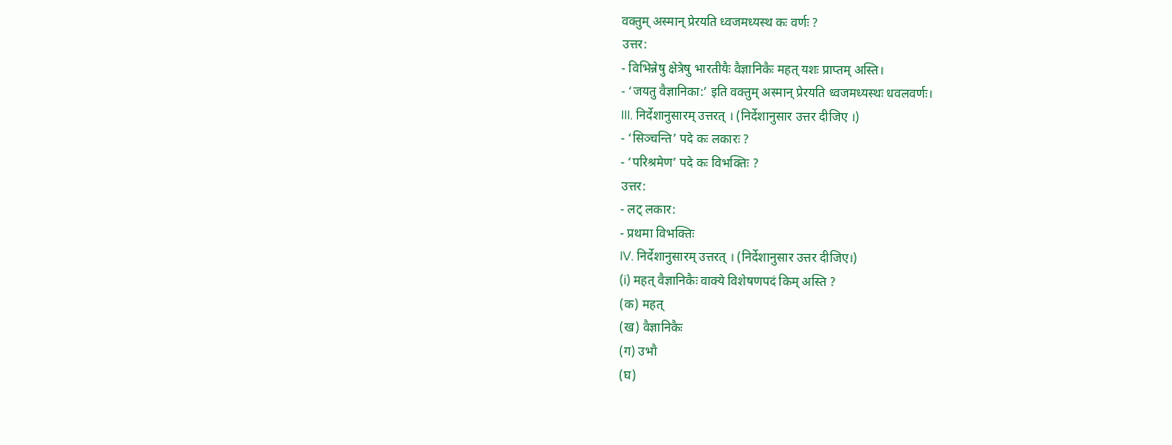वक्तुम् अस्मान् प्रेरयति ध्वजमध्यस्थ कः वर्णः ?
उत्तर:
- विभिन्नेषु क्षेत्रेषु भारतीयैः वैज्ञानिकैः महत् यशः प्राप्तम् अस्ति।
- ‘जयतु वैज्ञानिका:’ इति वक्तुम् अस्मान् प्रेरयति ध्वजमध्यस्थः धवलवर्णः।
III. निर्देशानुसारम् उत्तरत् । (निर्देशानुसार उत्तर दीजिए ।)
- ‘सिञ्चन्ति’ पदे कः लकारः ?
- ‘परिश्रमेण’ पदे कः विभक्तिः ?
उत्तर:
- लट् लकार:
- प्रथमा विभक्तिः
IV. निर्देशानुसारम् उत्तरत् । (निर्देशानुसार उत्तर दीजिए।)
(i) महत् वैज्ञानिकैः वाक्ये विशेषणपदं किम् अस्ति ?
(क) महत्
(ख) वैज्ञानिकैः
(ग) उभौ
(घ)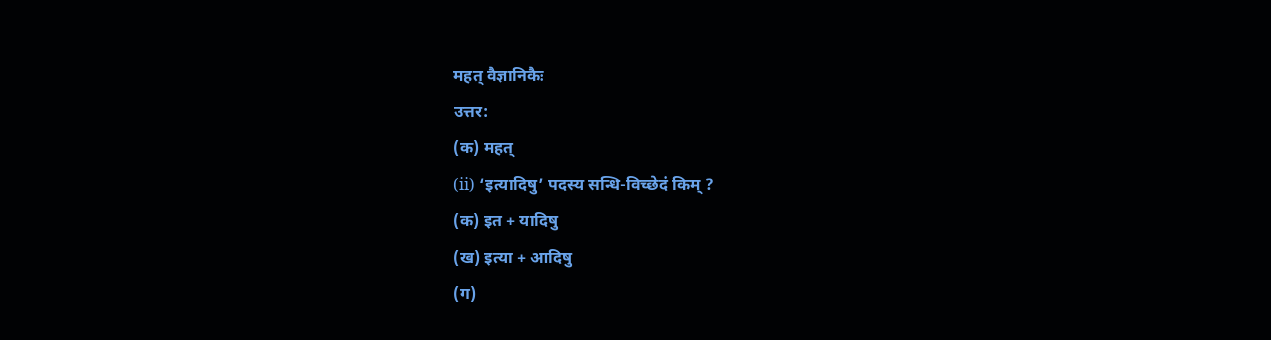महत् वैज्ञानिकैः
उत्तर:
(क) महत्
(ii) ‘इत्यादिषु’ पदस्य सन्धि-विच्छेदं किम् ?
(क) इत + यादिषु
(ख) इत्या + आदिषु
(ग)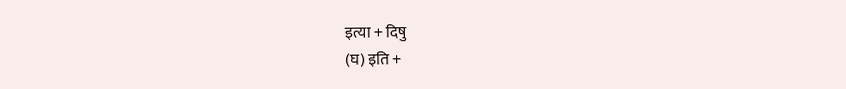इत्या + दिषु
(घ) इति +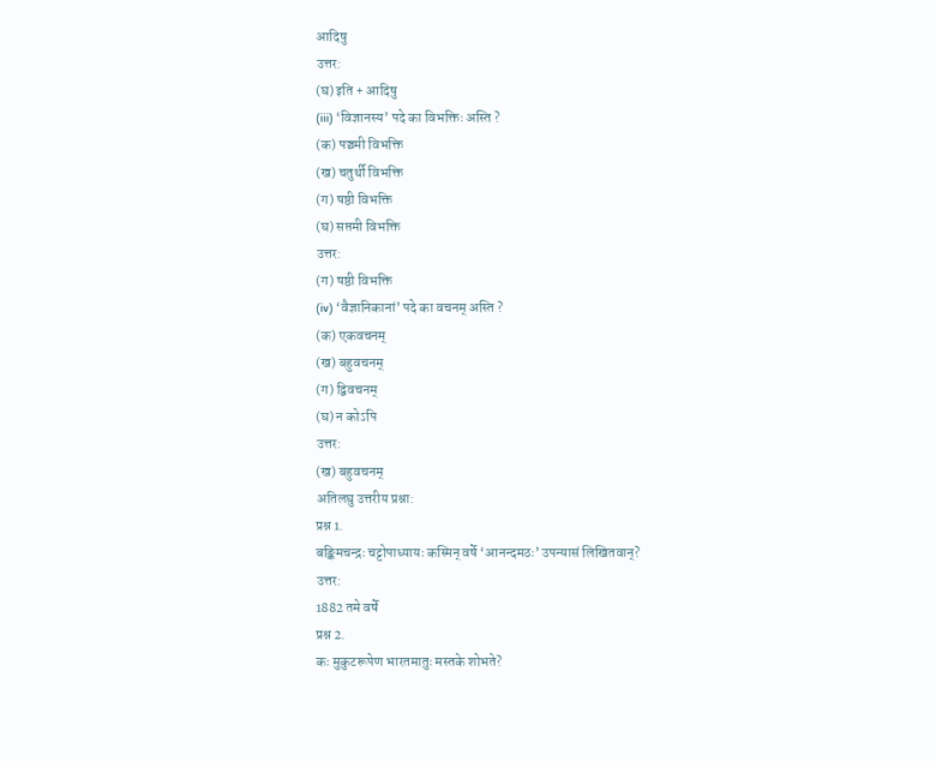आदिषु
उत्तर:
(घ) इति + आदिषु
(iii) ‘विज्ञानस्य’ पदे का विभक्तिः अस्ति ?
(क) पञ्चमी विभक्ति
(ख) चतुर्थी विभक्ति
(ग) षष्ठी विभक्ति
(घ) सप्तमी विभक्ति
उत्तर:
(ग) षष्ठी विभक्ति
(iv) ‘वैज्ञानिकानां’ पदे का वचनम् अस्ति ?
(क) एकवचनम्
(ख) बहुवचनम्
(ग) द्विवचनम्
(घ) न कोऽपि
उत्तर:
(ख) बहुवचनम्
अतिलघु उत्तरीय प्रश्ना:
प्रश्न 1.
बङ्किमचन्द्रः चट्टोपाध्यायः कस्मिन् वर्षे ‘आनन्दमठः’ उपन्यासं लिखितवान्?
उत्तर:
1882 तमे वर्षे
प्रश्न 2.
कः मुकुटरूपेण भारतमातुः मस्तके शोभते?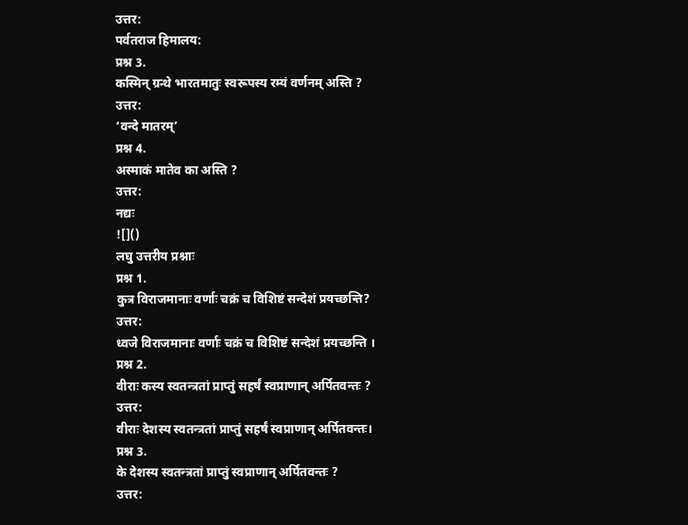उत्तर:
पर्वतराज हिमालय:
प्रश्न 3.
कस्मिन् ग्रन्थे भारतमातुः स्वरूपस्य रम्यं वर्णनम् अस्ति ?
उत्तर:
‘वन्दे मातरम्’
प्रश्न 4.
अस्माकं मातेव का अस्ति ?
उत्तर:
नद्यः
![]()
लघु उत्तरीय प्रश्नाः
प्रश्न 1.
कुत्र विराजमानाः वर्णाः चक्रं च विशिष्टं सन्देशं प्रयच्छन्ति?
उत्तर:
ध्वजे विराजमानाः वर्णाः चक्रं च विशिष्टं सन्देशं प्रयच्छन्ति ।
प्रश्न 2.
वीराः कस्य स्वतन्त्रतां प्राप्तुं सहर्षं स्वप्राणान् अर्पितवन्तः ?
उत्तर:
वीराः देशस्य स्वतन्त्रतां प्राप्तुं सहर्षं स्वप्राणान् अर्पितवन्तः।
प्रश्न 3.
के देशस्य स्वतन्त्रतां प्राप्तुं स्वप्राणान् अर्पितवन्तः ?
उत्तर: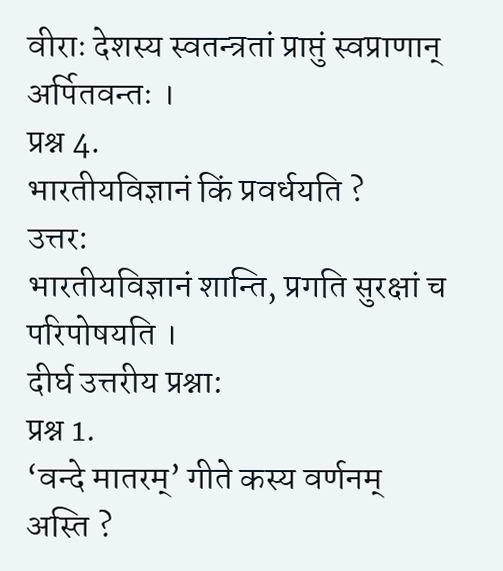वीराः देशस्य स्वतन्त्रतां प्राप्तुं स्वप्राणान् अर्पितवन्तः ।
प्रश्न 4.
भारतीयविज्ञानं किं प्रवर्धयति ?
उत्तर:
भारतीयविज्ञानं शान्ति, प्रगति सुरक्षां च परिपोषयति ।
दीर्घ उत्तरीय प्रश्ना:
प्रश्न 1.
‘वन्दे मातरम्’ गीते कस्य वर्णनम् अस्ति ?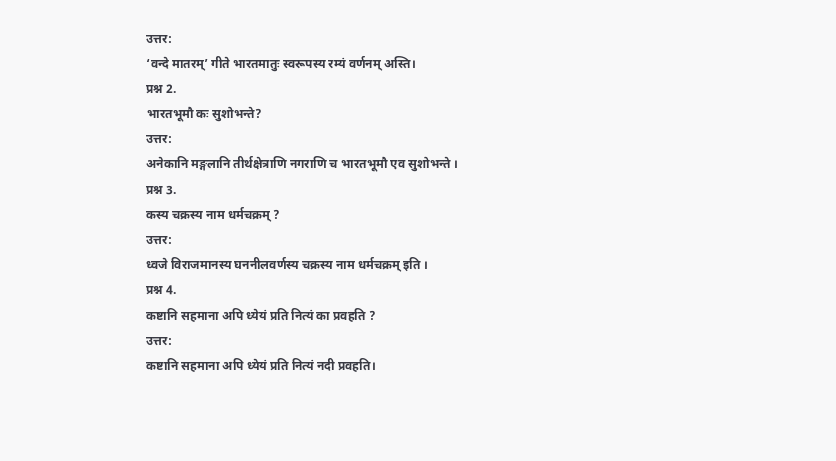उत्तर:
‘वन्दे मातरम्’ गीते भारतमातुः स्वरूपस्य रम्यं वर्णनम् अस्ति।
प्रश्न 2.
भारतभूमौ कः सुशोभन्ते?
उत्तर:
अनेकानि मङ्गलानि तीर्थक्षेत्राणि नगराणि च भारतभूमौ एव सुशोभन्ते ।
प्रश्न 3.
कस्य चक्रस्य नाम धर्मचक्रम् ?
उत्तर:
ध्वजे विराजमानस्य घननीलवर्णस्य चक्रस्य नाम धर्मचक्रम् इति ।
प्रश्न 4.
कष्टानि सहमाना अपि ध्येयं प्रति नित्यं का प्रवहति ?
उत्तर:
कष्टानि सहमाना अपि ध्येयं प्रति नित्यं नदी प्रवहति।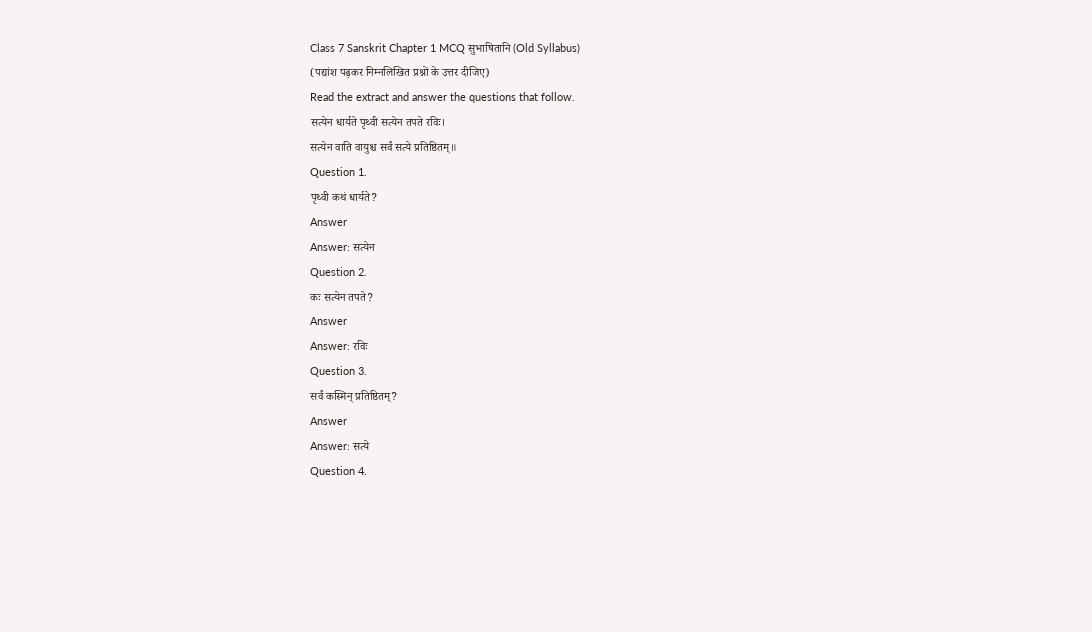Class 7 Sanskrit Chapter 1 MCQ सुभाषितानि (Old Syllabus)
(पद्यांश पढ़कर निम्नलिखित प्रश्नों के उत्तर दीजिए)
Read the extract and answer the questions that follow.
सत्येन धार्यते पृथ्वी सत्येन तपते रविः।
सत्येन वाति वायुश्च सर्वं सत्ये प्रतिष्ठितम्॥
Question 1.
पृथ्वी कथं धार्यते?
Answer
Answer: सत्येन
Question 2.
कः सत्येन तपते?
Answer
Answer: रविः
Question 3.
सर्वं कस्मिन् प्रतिष्ठितम्?
Answer
Answer: सत्ये
Question 4.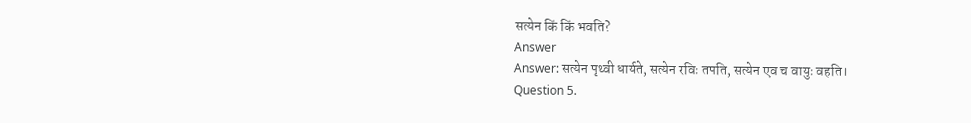सत्येन किं किं भवति?
Answer
Answer: सत्येन पृथ्वी धार्यते, सत्येन रविः तपति, सत्येन एव च वायुः वहति।
Question 5.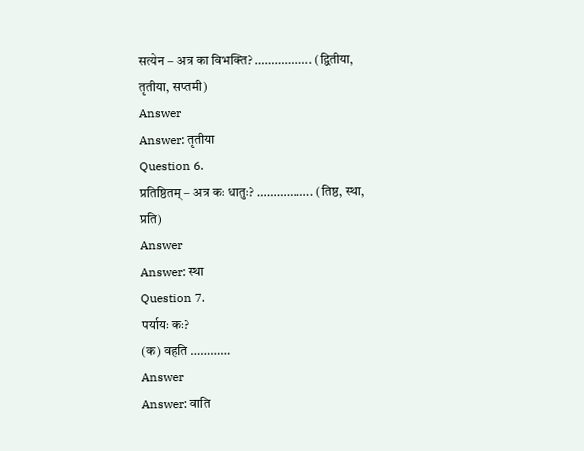सत्येन – अत्र का विभक्ति? …………….. (द्वितीया, तृतीया, सप्तमी)
Answer
Answer: तृतीया
Question 6.
प्रतिष्ठितम् – अत्र कः धातुः? …………….. (तिष्ठ, स्था, प्रति)
Answer
Answer: स्था
Question 7.
पर्यायः कः?
(क) वहति …………
Answer
Answer: वाति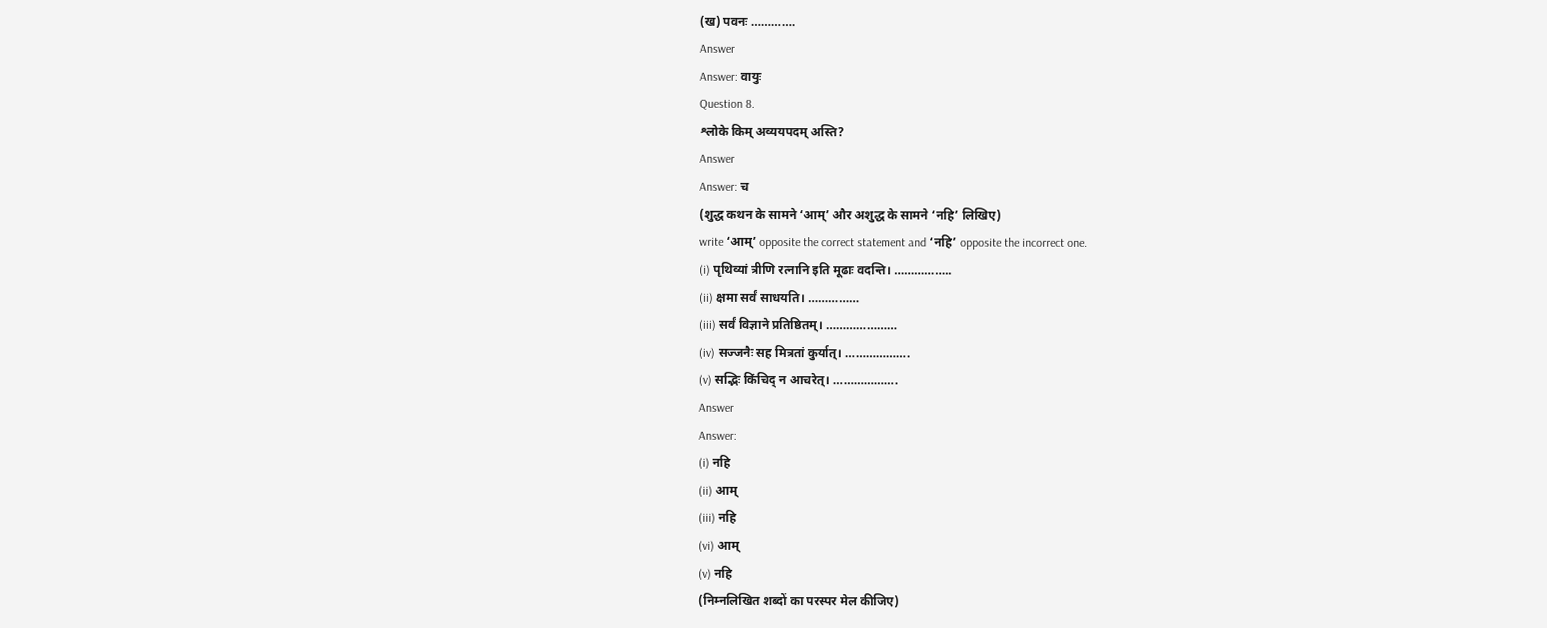(ख) पवनः ………….
Answer
Answer: वायुः
Question 8.
श्लोके किम् अव्ययपदम् अस्ति?
Answer
Answer: च
(शुद्ध कथन के सामने ‘आम्’ और अशुद्ध के सामने ‘नहि’ लिखिए)
write ‘आम्’ opposite the correct statement and ‘नहि’ opposite the incorrect one.
(i) पृथिव्यां त्रीणि रत्नानि इति मूढाः वदन्ति। ……………..
(ii) क्षमा सर्वं साधयति। ……………
(iii) सर्वं विज्ञाने प्रतिष्ठितम्। …………………
(iv) सज्जनैः सह मित्रतां कुर्यात्। ……………….
(v) सद्भिः किंचिद् न आचरेत्। ……………….
Answer
Answer:
(i) नहि
(ii) आम्
(iii) नहि
(vi) आम्
(v) नहि
(निम्नलिखित शब्दों का परस्पर मेल कीजिए)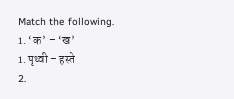Match the following.
1. ‘क’ – ‘ख’
1. पृथ्वी – हस्ते
2.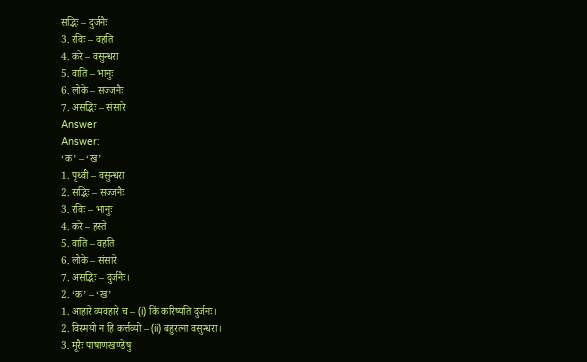सद्भिः – दुर्जनैः
3. रविः – वहति
4. करे – वसुन्धरा
5. वाति – भानुः
6. लोके – सज्जनैः
7. असद्भिः – संसारे
Answer
Answer:
‘क’ – ‘ख’
1. पृथ्वी – वसुन्धरा
2. सद्भिः – सज्जनैः
3. रविः – भानुः
4. करे – हस्ते
5. वाति – वहति
6. लोके – संसारे
7. असद्भिः – दुर्जनैः।
2. ‘क’ – ‘ख’
1. आहारे व्यवहारे च – (i) किं करिष्यति दुर्जनः।
2. विस्मयो न हि कर्त्तव्यो – (ii) बहुरत्ना वसुन्धरा।
3. मूरैः पाषाणखण्डेषु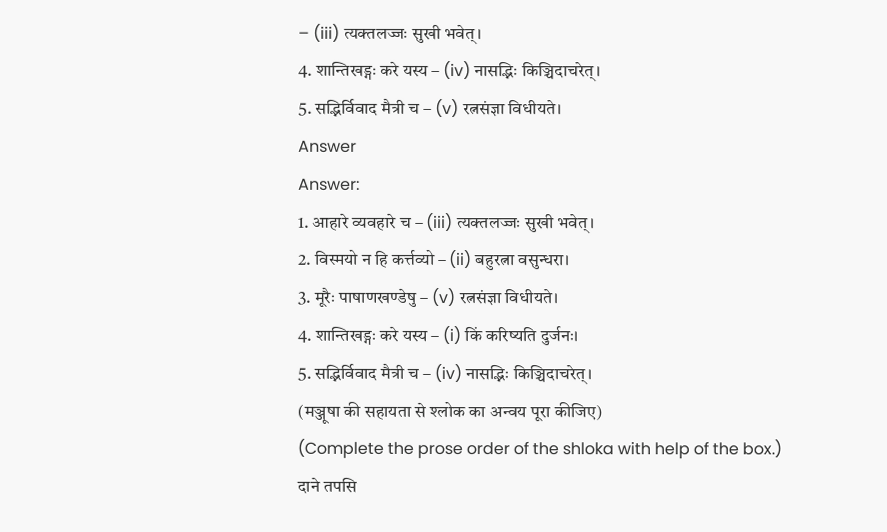– (iii) त्यक्तलज्जः सुखी भवेत्।
4. शान्तिखड्गः करे यस्य – (iv) नासद्भिः किञ्चिदाचरेत्।
5. सद्भिर्विवाद मैत्री च – (v) रत्नसंज्ञा विधीयते।
Answer
Answer:
1. आहारे व्यवहारे च – (iii) त्यक्तलज्जः सुखी भवेत्।
2. विस्मयो न हि कर्त्तव्यो – (ii) बहुरत्ना वसुन्धरा।
3. मूरैः पाषाणखण्डेषु – (v) रत्नसंज्ञा विधीयते।
4. शान्तिखड्गः करे यस्य – (i) किं करिष्यति दुर्जनः।
5. सद्भिर्विवाद मैत्री च – (iv) नासद्भिः किञ्चिदाचरेत्।
(मञ्जूषा की सहायता से श्लोक का अन्वय पूरा कीजिए)
(Complete the prose order of the shloka with help of the box.)
दाने तपसि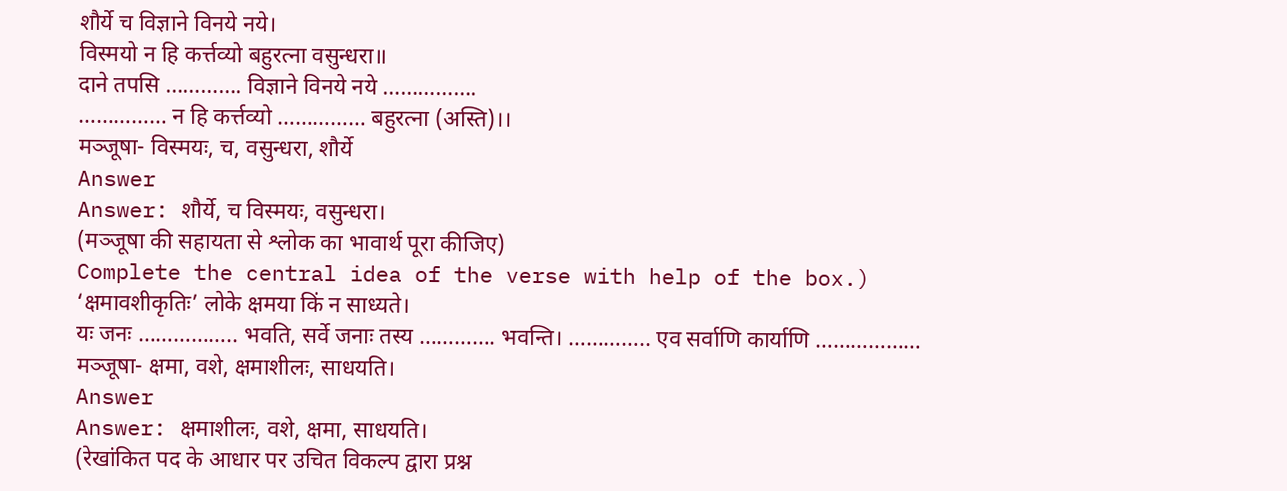शौर्ये च विज्ञाने विनये नये।
विस्मयो न हि कर्त्तव्यो बहुरत्ना वसुन्धरा॥
दाने तपसि …………. विज्ञाने विनये नये …………….
…………… न हि कर्त्तव्यो …………… बहुरत्ना (अस्ति)।।
मञ्जूषा- विस्मयः, च, वसुन्धरा, शौर्ये
Answer
Answer: शौर्ये, च विस्मयः, वसुन्धरा।
(मञ्जूषा की सहायता से श्लोक का भावार्थ पूरा कीजिए)
Complete the central idea of the verse with help of the box.)
‘क्षमावशीकृतिः’ लोके क्षमया किं न साध्यते।
यः जनः …………….. भवति, सर्वे जनाः तस्य …………. भवन्ति। ………….. एव सर्वाणि कार्याणि ………………
मञ्जूषा- क्षमा, वशे, क्षमाशीलः, साधयति।
Answer
Answer: क्षमाशीलः, वशे, क्षमा, साधयति।
(रेखांकित पद के आधार पर उचित विकल्प द्वारा प्रश्न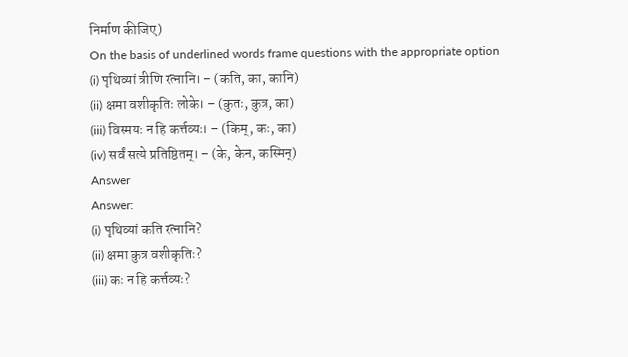निर्माण कीजिए)
On the basis of underlined words frame questions with the appropriate option
(i) पृथिव्यां त्रीणि रत्नानि। – (कति, का, कानि)
(ii) क्षमा वशीकृतिः लोके। – (कुतः, कुत्र, का)
(iii) विस्मयः न हि कर्त्तव्यः। – (किम्, कः, का)
(iv) सर्वं सत्ये प्रतिष्ठितम्। – (के, केन, कस्मिन्)
Answer
Answer:
(i) पृथिव्यां कति रत्नानि?
(ii) क्षमा कुत्र वशीकृतिः?
(iii) कः न हि कर्त्तव्यः?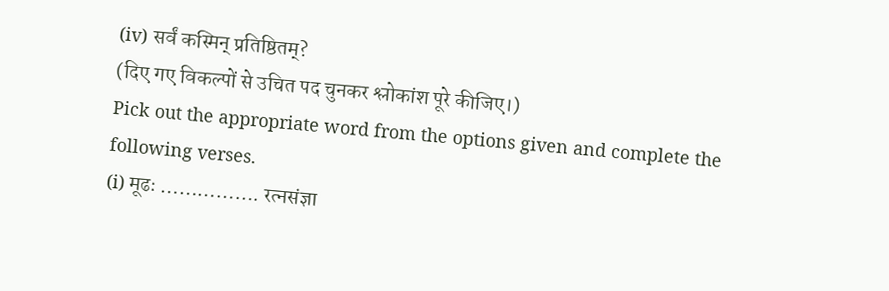(iv) सर्वं कस्मिन् प्रतिष्ठितम्?
(दिए गए विकल्पों से उचित पद चुनकर श्लोकांश पूरे कीजिए।)
Pick out the appropriate word from the options given and complete the following verses.
(i) मूढः ……………. रत्नसंज्ञा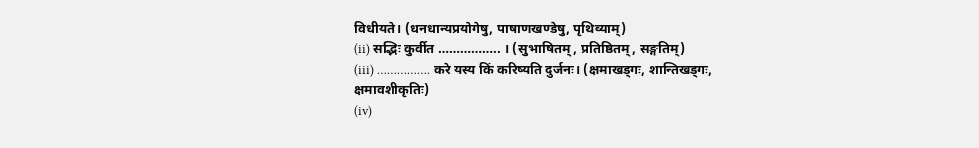विधीयते। (धनधान्यप्रयोगेषु, पाषाणखण्डेषु, पृथिव्याम्)
(ii) सद्भिः कुर्वीत …………….. । (सुभाषितम्, प्रतिष्ठितम्, सङ्गतिम्)
(iii) ……………. करे यस्य किं करिष्यति दुर्जनः। (क्षमाखड्गः, शान्तिखड्गः, क्षमावशीकृतिः)
(iv)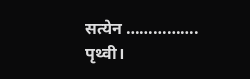सत्येन ……………. पृथ्वी।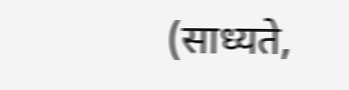(साध्यते,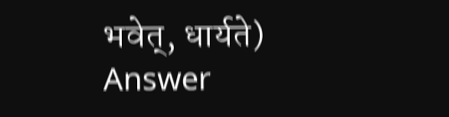भवेत्, धार्यते)
Answer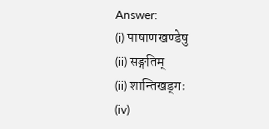Answer:
(i) पाषाणखण्डेषु
(ii) सङ्गतिम्
(ii) शान्तिखड्गः
(iv)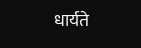धार्यते